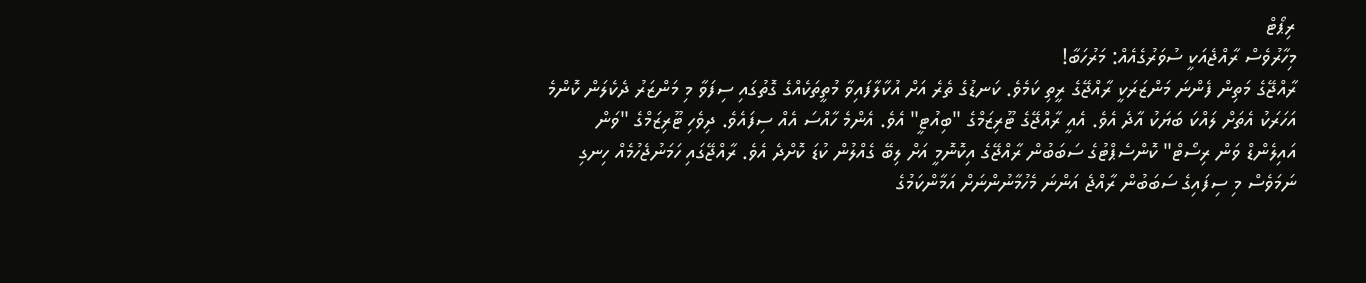ރިޕޯޓް
މިހާރުވެސް ރާއްޖެއަކީ ސުވަރުގެއެއް: މަރުހަބާ!
ރާއްޖޭގެ މަތިން ފެންނަ މަންޒަރަކީ ރާއްޖޭގެ ރީތި ކަމެވެ. ކަނޑުގެ ތެރެ އަށް އުކާލާފައިވާ މުތީތަކެއްގެ ގޮތުގައި ސިފަވާ މި މަންޒަރު ދެކެލަން ކޮންމެ އަހަރަކު އެތަށް ލައްކަ ބަޔަކު އާދެ އެވެ. އެއީ ރާއްޖޭގެ ޓޫރިޒަމްގެ "ބިއުޓީ" އެވެ. އެންމެ ހާއްސަ އެއް ސިފައެވެ. ދިވެހި ޓޫރިޒަމްގެ "ވަން އައިލެންޑް ވަން ރިސޯޓް" ކޮންސެޕްޓުގެ ސަބަބުން ރާއްޖޭގެ އިކޮނޮމީ އަށް ލިބޭ ގެއްލުން ކުޑަ ކޮށްދެ އެވެ. ރާއްޖޭގައި ހަމަނުޖެހުމެއް ހިނގި ނަމަވެސް މި ސިފައިގެ ސަބަބުން ރާއްޖެ އަންނަ މެހުމާނުންނަށް އަމާންކަމުގެ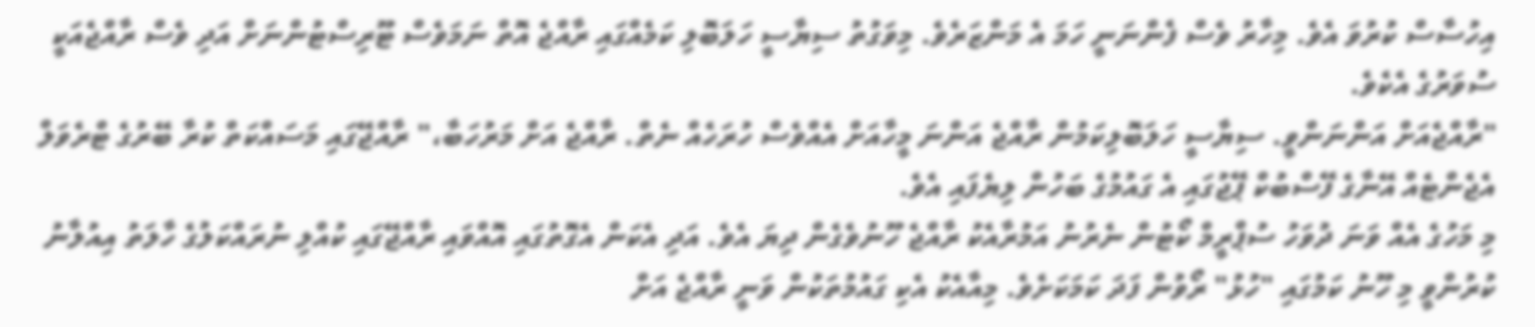އިހުސާސް ކުރުވަ އެވެ. މިހާރު ވެސް ފެންނަނީ ހަމަ އެ މަންޒަރެވެ. މިވަގުތު ސިޔާސީ ހަލަބޮލި ކަމެއްގައި ރާއްޖެ އޮތް ނަމަވެސް ޓޫރިސްޓުންނަށް އަދި ވެސް ރާއްޖެއަކީ ސުވަރުގެ އެކެވެ.
"ރާއްޖެއަށް އަންނަންވީ. ސިޔާސީ ހަލަބޮލިކަމުން ރާއްޖެ އަންނަ މީހާއަށް އެއްވެސް ހުރަހެއް ނެތް. ރާއްޖެ އަށް މަރުހަބާ،" ރާއްޖޭގައި މަސައްކަތް ކުރާ ބޭރުގެ ޓްރެވަލް އެޖެންޓެއް އޭނާގެ ފޭސްބުކް ޕޭޖުގައި އެ ގައުމުގެ ބަހުން ލިޔެފައި އެވެ.
މި މަހުގެ އެއް ވަނަ ދުވަހު ސުޕްރީމް ކޯޓުން ނެރުނު އަމުރާއެކު ރާއްޖެ ހޫނުވެގެން ދިޔަ އެވެ. އަދި އެކަން އެގޮތުގައި އޮއްވައި ރާއްޖޭގައި ކުއްލި ނުރައްކަލުގެ ހާލަތު އިއުލާނު ކުރުންވީ މި ހޫނު ކަމުގައި "ހުޅު" ރޯވުން ފަދަ ކަމަކަށެވެ. މިއާއެކު އެކި ގައުމުތަކުން ވަނީ ރާއްޖެ އަށް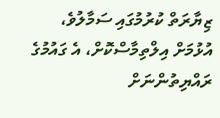ޒިޔާރަތް ކުރުމުގައި ސަމާލުވެ، އުޅުމަށް އިލްތިމާސްކޮށް، އެ ގައުމުގެ ރައްޔިތުންނަށް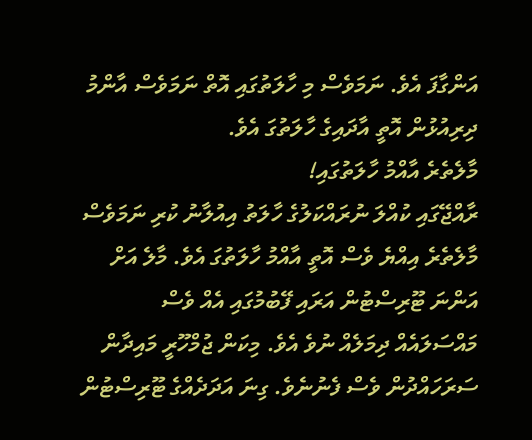އަންގާފަ އެވެ. ނަމަވެސް މި ހާލަތުގައި އޮތް ނަމަވެސް އާންމު ދިރިއުޅުން އޮތީ އާދައިގެ ހާލަތުގަ އެވެ.
މާލެތެރެ އާއްމު ހާލަތުގައި!
ރާއްޖޭގައި ކުއްލަ ނުރައްކަލުގެ ހާލަތު އިއުލާނު ކުރި ނަމަވެސް މާލެތެރެ އިއްޔެ ވެސް އޮތީ އާއްމު ހާލަތުގަ އެވެ. މާލެ އަށް އަންނަ ޓޫރިސްޓުން އަރައި ފޭބުމުގައި އެއް ވެސް މައްސަލައެއް ދިމަލެއް ނުވެ އެވެ. މިކަން ޖުމްހޫރީ މައިދާން ސަރަހައްދުން ވެސް ފެނުނެވެ. ގިނަ އަދަދެއްގެ ޓޫރިސްޓުން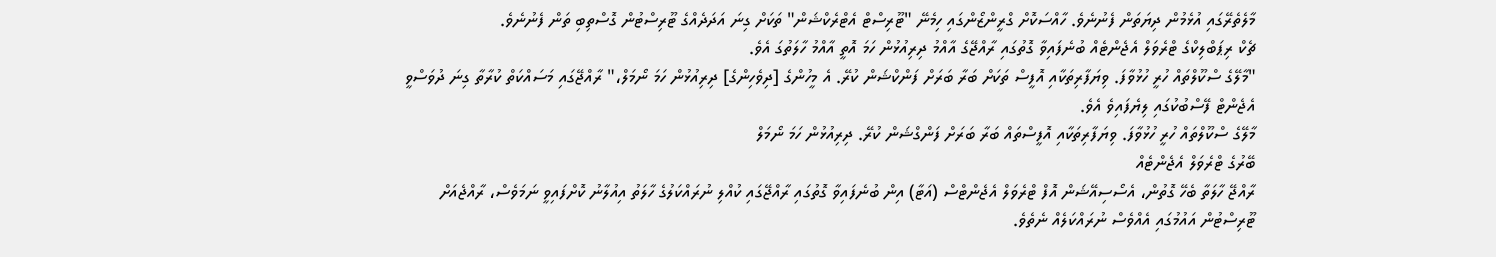މާލެތެރޭގައި އުޅެމުން ދިޔަތަން ފެނުނެވެ. ހާއްސަކޮށް ގްރީންޒޯންގައި ހިމެނޭ "ޓޫރިސްޓް އެޓްރެކްޝަން" ތަކަށް ގިނަ އަދަދެއްގެ ޓޫރިސްޓުން ގޮސްތިބި ތަން ފެނުނެވެ.
ޗެކް ރިޕަބްލިކްގެ ޓްރެވަލް އެޖެންޓެއް ބުނެފައިވާ ގޮތުގައި ރާއްޖޭގެ އާއްމު ދިރިއުޅުން ހަމަ އޮތީ އާއްމު ހާލަތުގަ އެވެ.
"މާލޭގެ ސްކޫލްތައް ހުރީ ހުޅުވާފަ. ވިޔަފާރިތަކާއި އޮފީސް ތަކަށް ބަރާ ބަރަށް ފަންކްޝަން ކުރޭ. އެ މީހުންގެ [ދިވެހިންގެ] ދިރިއުޅުން ހަމަ ނޯމަލް،" ރާއްޖޭގައި މަސައްކަތް ކުރާތާ ގިނަ ދުވަސްވީ އެޖެންޓް ފޭސްބުކުގައި ލިޔެފައިވެ އެވެ.
މާލޭގެ ސްކޫލްތައް ހުރީ ހުޅުވާފަ. ވިޔަފާރިތަކާއި އޮފީސްތައް ބަރާ ބަރަށް ފަންގްޝަން ކުރޭ. ދިރިއުޅުން ހަމަ ނޯމަލް
ބޭރުގެ ޓްރެވަލް އެޖެންޓެއް
ރާއްޖޭ ހާލަތާ ބެހޭ ގޮތުން، އެސޯސިއޭޝަން އޮފް ޓްރެވަލް އެޖެންޓްސް (އަޓާ) އިން ބުނެފައިވާ ގޮތުގައި ރާއްޖޭގައި ކުއްލި ނުރައްކަލުގެ ހާލަތު އިއުލާނު ކޮށްފައިވީ ނަމަވެސް، ރާއްޖެއަށް ޓޫރިސްޓުން އައުމުގައި އެއްވެސް ނުރައްކަލެއް ނެތެވެ.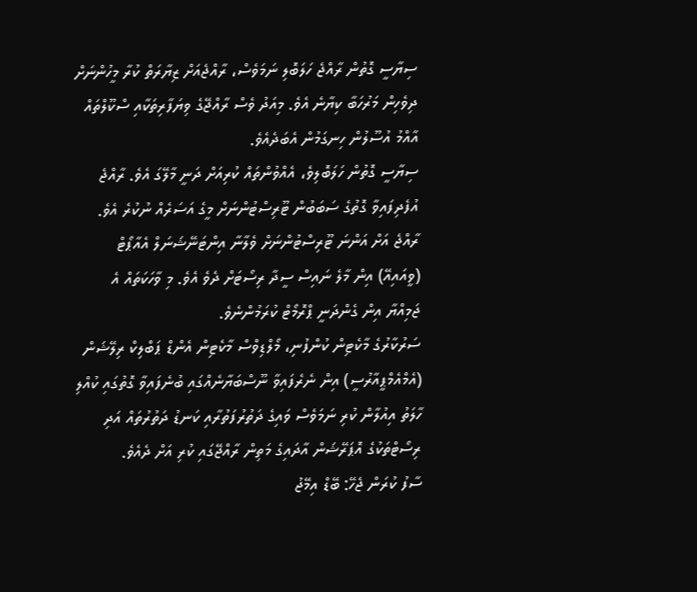ސިޔާސީ ގޮތުން ރާއްޖެ ހަލަބޮލި ނަމަވެސް، ރާއްޖެއަށް ޒިޔާރަތް ކުރާ މީހުންނަށް ދިވެހިން މަރުހަބާ ކިޔާނެ އެވެ. މިއަދު ވެސް ރާއްޖޭގެ ވިޔަފާރިތަކާއި ސްކޫލްތައް އާއްމު އުސޫލުން ހިނގަމުން އެބަދެއެވެ.
ސިޔާސީ ގޮތުން ހަލަބޮލިވެ، އެއްވުންތައް ކުރިއަށް ދަނީ މާލޭގަ އެވެ. ރާއްޖެ އުފެދިފައިވާ ގޮތުގެ ސަބަބުން ޓޫރިސްޓުންނަށް މީގެ އަސަރެއް ނުކުރެ އެވެ. ރާއްޖެ އަށް އަންނަ ޓޫރިސްޓުންނަށް ވެލާނާ އިންޓަނޭޝަނަލް އެއާޕޯޓް (ވީއައިއޭ) އިން މާލެ ނައިސް ސީދާ ރިސޯޓަށް ދެވެ އެވެ. މި ވާހަކަތައް އެ ޖަމިއްޔާ އިން ގެންދަނީ ޕްރޮމޯޓް ކުރަމުންނެވެ.
ސަރުކާރުގެ މާކެޓިން ކުންފުނި، މޯލްޑިވްސް މާކެޓިން އެންޑް ޕަބްލިކް ރިލޭޝަން (އެމްއެމްޕީއާރުސީ) އިން ނެރެފައިވާ ނޫސްބަޔާނެއްގައި ބުނެފައިވާ ގޮތުގައި ކުއްލި ހާލަތު އިއުލާން ކުރި ނަމަވެސް ވައިގެ ދަތުރުފަތުރާއި ކަނޑު ދަތުރުތައް އަދި ރިސޯޓްތަކުގެ އޮޕަރޭޝަން އާދައިގެ މަތިން ރާއްޖޭގައި ކުރި އަށް ދެއެވެ.
ސާފު ކުރަން ޖެހޭ: ބޭޑް އިމޭޖު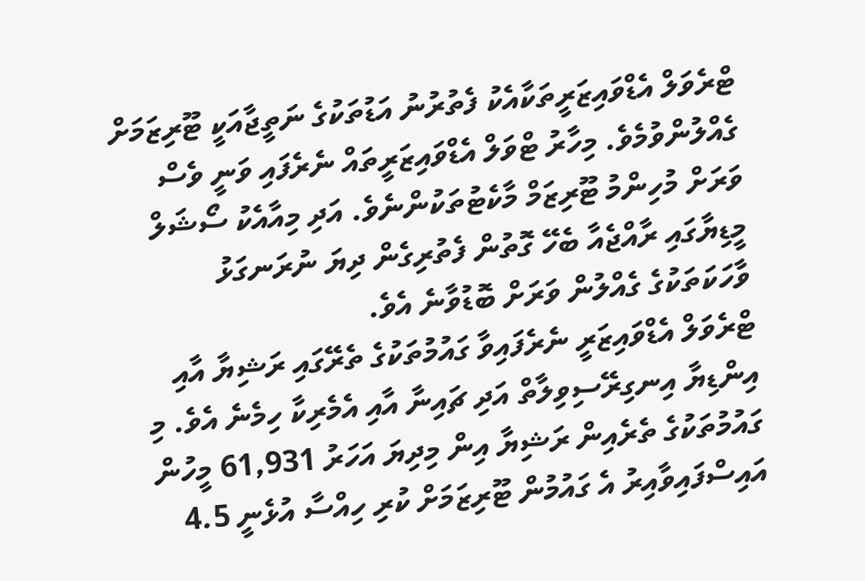ޓްރެވަލް އެޑްވައިޒަރީތަކާއެކު ފެތުރުނު އަޑުތަކުގެ ނަތީޖާއަކީ ޓޫރިޒަމަށް ގެއްލުންވުމެވެ. މިހާރު ޓްވަލް އެޑްވައިޒަރީތައް ނެރެފައި ވަނީ ވެސް ވަރަށް މުހިންމު ޓޫރިޒަމް މާކެޓުތަކުންނެވެ. އަދި މިއާއެކު ސޯޝަލް މީޑިޔާގައި ރާއްޖެއާ ބެހޭ ގޮތުން ފެތުރިގެން ދިޔަ ނުރަނގަޅު ވާހަކަތަކުގެ ގެއްލުން ވަރަށް ބޮޑުވާނެ އެވެ.
ޓްރެވަލް އެޑްވައިޒަރީ ނެރެފައިވާ ގައުމުތަކުގެ ތެރޭގައި ރަޝިޔާ އާއި އިންޑިޔާ އިނގިރޭސިވިލާތް އަދި ޗައިނާ އާއި އެމެރިކާ ހިމެނެ އެވެ. މި ގައުމުތަކުގެ ތެރެއިން ރަޝިޔާ އިން މިދިޔަ އަހަރު 61,931 މީހުން އައިސްފައިވާއިރު އެ ގައުމުން ޓޫރިޒަމަށް ކުރި ހިއްސާ އުޅެނީ 4.5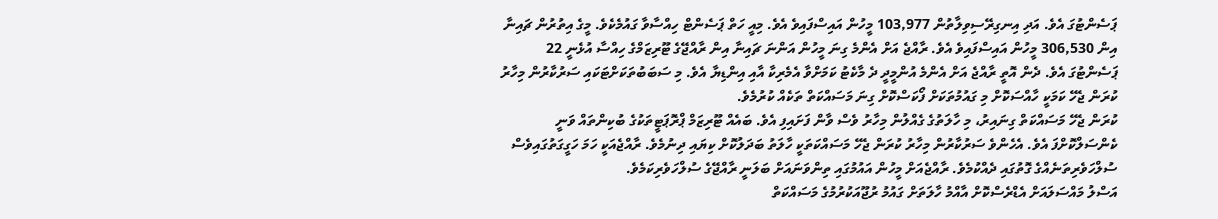ޕަސެންޓުގަ އެވެ. އަދި އިނގިރޭސިވިލާތުން 103,977 މީހުން އައިސްފައިވެ އެވެ. މިއީ ހަތް ޕަސެންޓް ހިއްސާވާ ގައުމެކެވެ. މީގެ އިތުރުން ޗައިނާ އިން 306,530 މީހުން އައިސްފައިވެ އެވެ. ރާއްޖެ އަށް އެންމެ ގިނަ މީހުން އަންނަ ޗައިނާ އިން ރާއްޖޭގެ ޓޫރިޒަމްގެ ހިއްސާ އުޅެނީ 22 ޕަސެންޓުގަ އެވެ. ދެން އޮތީ ރާއްޖެ އަށް އެންމެ އުންމީދީ ދެ މާކެޓު ކަމަށްވާ އެމެރިކާ އާއި އިންޑިޔާ އެވެ. މި ސަބަބުތަކަށްޓަކައި ސަރުކާރުން މިހާރު ކުރަން ޖެހޭ ކަމަކީ ހާއްސަކޮށް މި ގައުމުތަކަށް ފޯކަސްކޮށް ގިނަ މަސައްކަތް ތަކެއް ކުރުމެވެ.
ކުރަން ޖެހޭ މަސައްކަތް ގިނައިރު، މި ހާލަތުގެ ގެއްލުން މިހާރު ވެސް ވާން ފަށައިފި އެވެ. ބައެއް ޓޫރިޒަމް ޕްރޮޕަޓީތަކުގެ ބުކިންތައް ވަނީ ކެންސަލްކޮށްފަ އެވެ. އެހެންވެ ސަރުކާރުން މިހާރު ކުރަން ޖެހޭ މަސައްކަތަކީ ހާލަތު ބަދަލުކޮށް ކިޔައި ދިނުމެވެ. ރާއްޖެއަކީ ހަމަ ހަގީގަތުގައިވެސް ސުލްހަވެރިތަނެއްގެ ގޮތުގައި ދެއްކުމެވެ. ރާއްޖެއަށް މީހުން އައުމުގައި ތިންވަނައަށް ބަލަނީ ރާއްޖޭގެ ސުލްހަވެރިކަމެވެ.
އަސްލު މައްސަލައަށް އެޑްރެސްކޮށް އާއްމު ހާލަތަށް ގައުމު ރުޖޫއަކުރުމުގެ މަސައްކަތް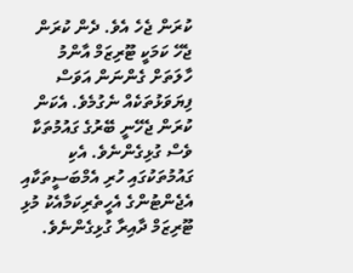ކުރަން ޖެހެ އެވެ. ދެން ކުރަން ޖެހޭ ކަމަކީ ޓޫރިޒަމް އާންމު ހާލަތަށް ގެންނަން އަވަސް ފިޔަވަޅުތަކެއް ނެގުމެވެ. އެކަން ކުރަން ޖެހޭނީ ބޭރުގެ ގައުމުތަކާ ވެސް ގުޅިގެންނެވެ. އެކި ގައުމުތަކުގައި ހުރި އެމްބަސީތަކާއި އެޖެންޓުންގެ އެހީތެރިކަމާއެކު މުޅި ޓޫރިޒަމް ދާއިރާ ގުޅިގެންނެވެ.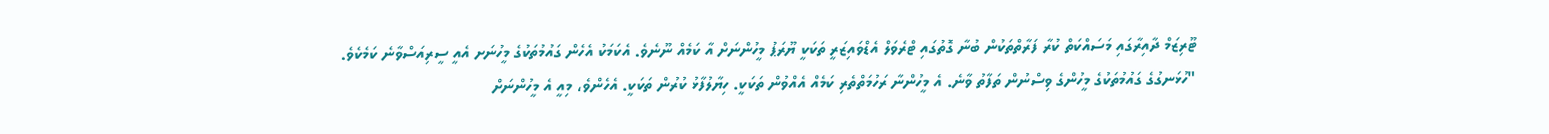ޓޫރިޒަމް ދާއިރާގައި މަސައްކަތް ކުރާ ފަރާތްތަކުން ބުނާ ގޮތުގައި ޓްރެވަލް އެޑްވައިޒަރީ ތަކަކީ ޔޫރަޕު މީހުންނަށް އާ ކަމެއް ނޫނެވެ. އެކަމަކު އެހެން ގައުމުތަކުގެ މީހުނަށ އެއީ ސީރިއަސްވާނެ ކަމެކެވެ.
"ހުޅަނގުގެ ގައުމުތަކުގެ މީހުންގެ ވިސްނުން ތަފާތު ވާނެ. އެ މީހުންނާ ރަހުމަތްތެރި ކަމެއް އެއްވުން ތަކަކީ. ހިޔާލުފާޅު ކުރުން ތަކަކީ. އެހެންވެ، މިއީ އެ މީހުންނަށް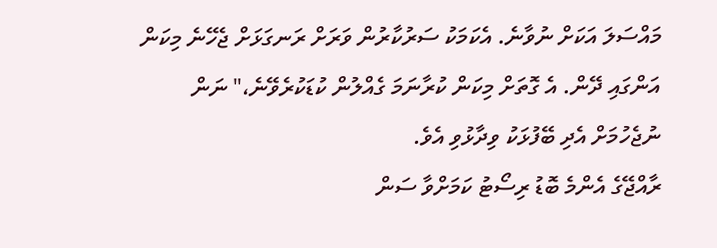މައްސަލަ އަކަށް ނުވާނެ. އެކަމަކު ސަރުކާރުން ވަރަށް ރަނގަޅަށް ޖެހޭނެ މިކަން އަންގައި ދޭން. އެ ގޮތަށް މިކަން ކުރާނަމަ ގެއްލުން ކުޑަކުރެވޭނެ،" ނަން ނުޖެހުމަށް އެދި ބޭފުޅަކު ވިދާޅުވި އެވެ.
ރާއްޖޭގެ އެންމެ ބޮޑު ރިސޯޓު ކަމަށްވާ ސަން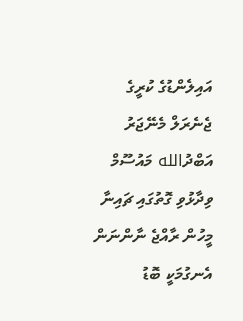އައިލެންޑުގެ ކުރީގެ ޖެނެރަލް މެނޭޖަރު އަބްދުالله މައުސޫމް ވިދާޅުވި ގޮތުގައި ޗައިނާ މީހުން ރާއްޖެ ނާންނަން އެނގުމަކީ ބޮޑު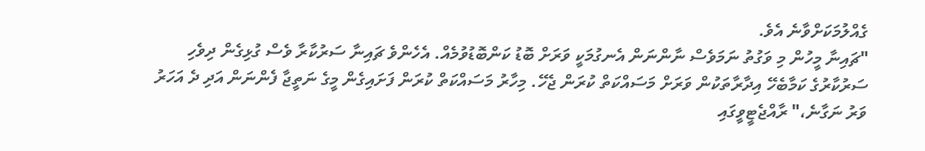ގެއްލުމަކަށްވާނެ އެވެ.
"ޗައިނާ މީހުން މި ވަގުތު ނަމަވެސް ނާންނަން އެނގުމަކީ ވަރަށް ބޮޑު ކަންބޮޑުވުމެއް. އެހެންވެ ޗައިނާ ސަރުކާރާ ވެސް ގުޅިގެން ދިވެހި ސަރުކާރުގެ ކަމާބެހޭ އިދާރާތަކުން ވަރަށް މަސައްކަތް ކުރަން ޖެހޭ. މިހާރު މަސައްކަތް ކުރަން ފަށައިގެން މީގެ ނަތީޖާ ފެންނަން އަދި ދެ އަހަރު ވަރު ނަގާނެ،" ރާއްޖެޓީވީގައި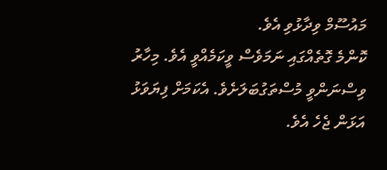މައުސޫމް ވިދާޅުވި އެވެ.
ކޮންމެ ގޮތެއްގައި ނަމަވެސް ވީކަމެއްވީ އެވެ. މިހާރު ވިސްނަންވީ މުސްތަގުބަލަށެވެ. އެކަމަށް ފިޔަވަޅު އަޅަން ޖެހެ އެވެ.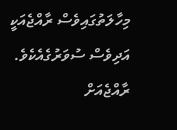މިހާލަތުގައިވެސް ރާއްޖެއަކީ އަދިވެސް ސުވަރުގެއެކެވެ. ރާއްޖެއަށް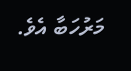މަރުހަބާ އެވެ.